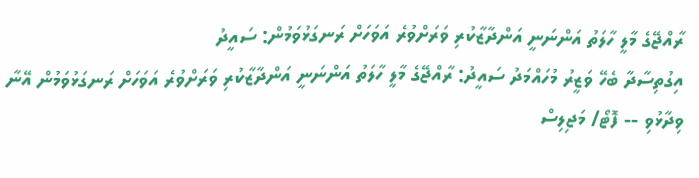ރާއްޖޭގެ މާލީ ހާލަތު އަންނަނީ އަންދާޒާކުރި ވަރަށްވުރެ އަވަހަށް ރަނގަޅުވަމުން: ސައީދު
އިގުތިސާދާ ބެހޭ ވަޒީރު މުހައްމަދު ސައީދު: ރާއްޖޭގެ މާލީ ހާލަތު އަންނަނީ އަންދާޒާކުރި ވަރަށްވުރެ އަވަހަށް ރަނގަޅުވަމުން އޭނާ ވިދާޅުވި -- ފޮޓޯ/ މަޖިލިސް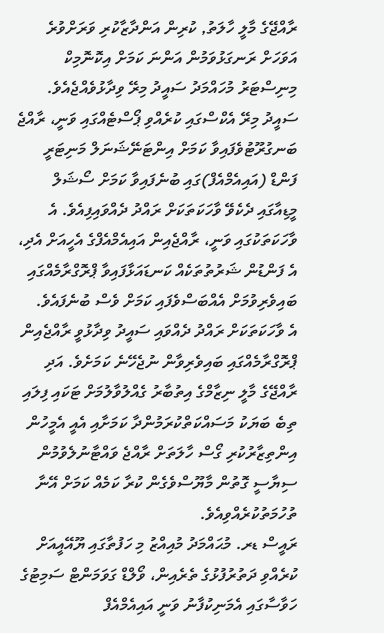ރާއްޖޭގެ މާލީ ހާލަތު, ކުރިން އަންދާޒާކުރި ވަރަށްވުރެ އަވަހަށް ރަނގަޅުވަމުން އަންނަ ކަމަށް އިކޮނޮމިކް މިނިސްޓަރު މުހައްމަދު ސައީދު މިރޭ ވިދާޅުވެއްޖެއެވެ.
ސައީދު މިރޭ އެކްސްގައި ކުރެއްވި ޕޯސްޓެއްގައި ވަނީ، ރާއްޖެ ބަނގުރޫޓުވެފައިވާ ކަމަށް އިންޓަނޭޝަނަލް މަނިޓަރީ ފަންޑް (އައިއެމްއެފް)ގައި ބުނެފައިވާ ކަމަށް ސޯޝަލް މީޑިއާގައި ދެކެވޭ ވާހަކަތަކަށް ރައްދު ދެއްވައިފިއެވެ. އެ ވާހަކަތަކުގައި ވަނީ، ރާއްޖެއިން އައިއެމްއެފްގެ އެހީއަށް އެދި، އެ ފަންޑުން ޝަރުތުތަކެއް ކަނޑައަޅާފައިވާ ޕްރޮގްރާމެއްގައި ބައިވެރިވުމަށް އެއްބަސްވެފައި ކަމަށް ވެސް ބުނެފައެވެ.
އެ ވާހަކަތަކަށް ރައްދު ދެއްވައި ސައީދު ވިދާޅުވީ ރާއްޖެއިން ޕްރޮގްރާމެއްގައި ބައިވެރިވާން ނުޖެހޭނެ ކަމަށެވެ. އަދި ރާއްޖޭގެ މާލީ ނިޒާމްގެ އިތުބާރު ގެއްލުވާލުމަށް ޓަކައި ފިލައި ތިބެ ބަޔަކު މަސައްކަތްކުރަމުންދާ ކަމަށާއި އެއީ އެމީހުން އިންތިޒާރުކުރި ގޯސް ހާލަތަށް ރާއްޖެ ވައްޓާނުލެވުމުން ސިޔާސީ ގޮތުން މާޔޫސްވެގެން ކުރާ ކަމެއް ކަމަށް އޭނާ ތުހުމަތުކުރެއްވިއެވެ.
ރައީސް ޑރ. މުޙައްމަދު މުއިއްޒު މި ހަފުތާގައި ޔޫއޭއީއަށް ކުރެއްވި ދަތުރުފުޅުގެ ތެރެއިން، ވޯލްޑް ގަވަމަންޓް ސަމިޓުގެ ހަވާސާގައި އެމަނިކުފާނު ވަނީ އައިއެމްއެފް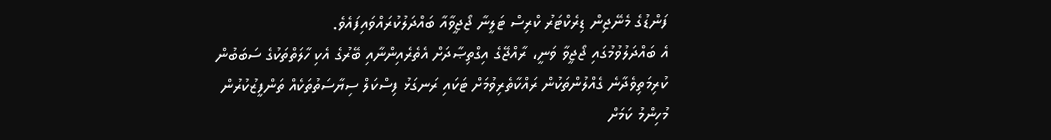ފަންޑުގެ މެނޭޖިން ޑިރެކްޓަރު ކްރިސް ޓަލީނާ ޖޯޖީވާއާ ބައްދަލުކުރައްވައިފައެވެ.
އެ ބައްދަލުވުމުގައި ޖޯޖީވާ ވަނީ، ރާއްޖޭގެ އިގްތިޞާދަށް އެތެރެއިންނާއި ބޭރުގެ އެކި ހާލަތްތަކުގެ ސަބަބުން ކުރިމަތިވެދާނެ ގެއްލުންތަކުން ރައްކާތެރިވުމަށް ޓަކައި ރަނގަޅު ފިސްކަލް ސިޔާސަތުތަކެއް ތަންފީޒުކުރުން މުހިންމު ކަމަށް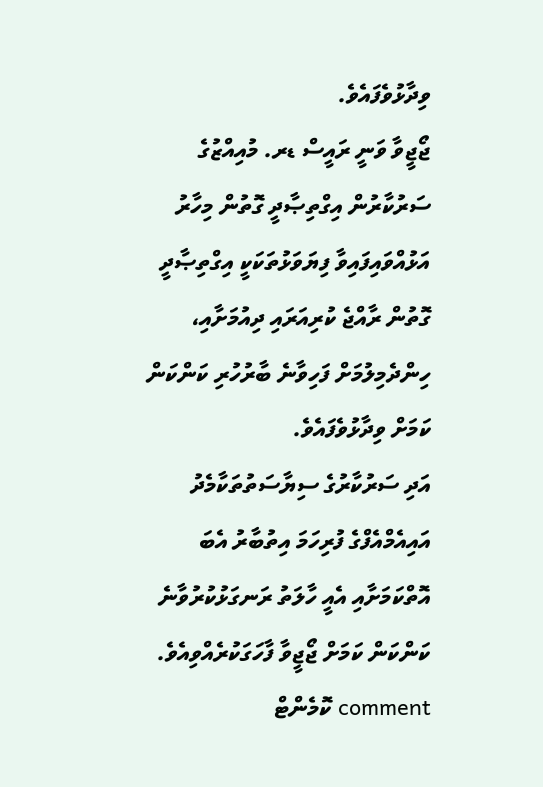ވިދާޅުވެފައެވެ.
ޖޯޖީވާ ވަނީ ރައީސް ޑރ. މުއިއްޒުގެ ސަރުކާރުން އިގްތިޞާދީ ގޮތުން މިހާރު އަޅުއްވައިފައިވާ ފިޔަވަޅުތަކަކީ އިގްތިޞާދީ ގޮތުން ރާއްޖެ ކުރިއަރައި ދިއުމަށާއި، ހިންދެމިލުމަށް ފަހިވާނެ ބާރުހުރި ކަންކަން ކަމަށް ވިދާޅުވެފައެވެ.
އަދި ސަރުކާރުގެ ސިޔާސަތުތަކާމެދު އައިއެމްއެފްގެ ފުރިހަމަ އިތުބާރު އެބަ އޮތްކަމަށާއި އެއީ ހާލަތު ރަނގަޅުކުރުވާނެ ކަންކަން ކަމަށް ޖޯޖީވާ ފާހަގަކުރެއްވިއެވެ.
comment ކޮމެންޓް